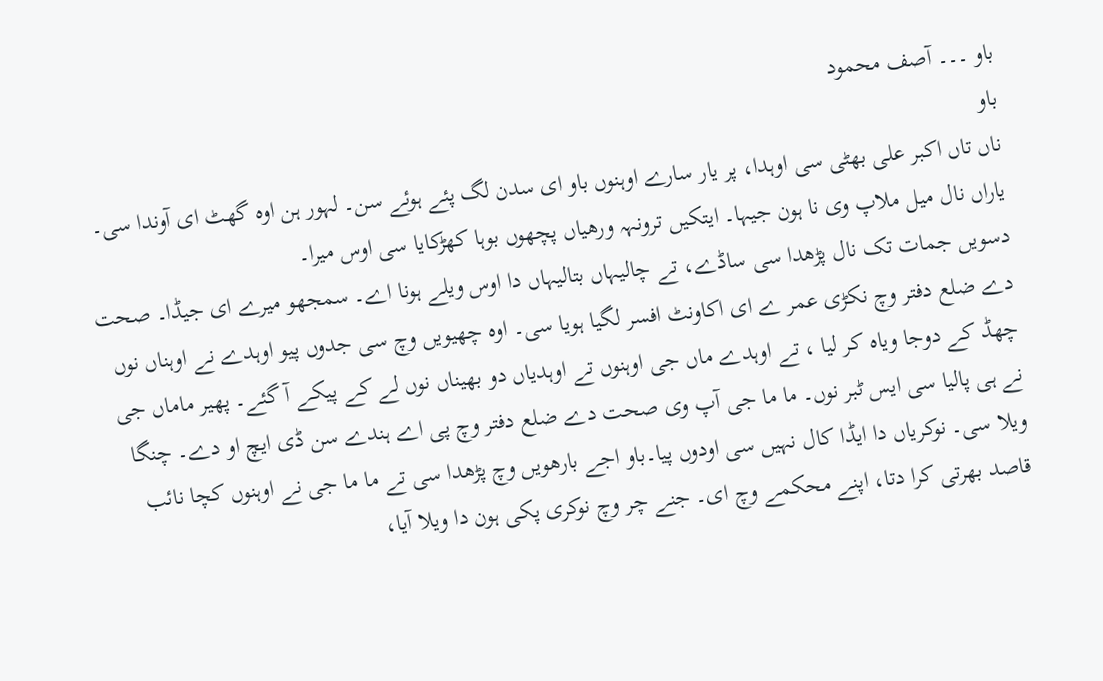باو ۔۔۔ آصف محمود
باو
ناں تاں اکبر علی بھٹی سی اوہدا، پر یار سارے اوہنوں باو ای سدن لگ پئے ہوئے سن۔ لہور ہن اوہ گھٹ ای آوندا سی۔ یاراں نال میل ملاپ وی نا ہون جیہا۔ ایتکیں ترونہہ ورھیاں پچھوں بوہا کھڑکایا سی اوس میرا۔
دسویں جمات تک نال پڑھدا سی ساڈے، تے چالیہاں بتالیہاں دا اوس ویلے ہونا اے۔ سمجھو میرے ای جیڈا۔ صحت دے ضلع دفتر وچ نکڑی عمر ے ای اکاونٹ افسر لگیا ہویا سی۔ اوہ چھیویں وچ سی جدوں پیو اوہدے نے اوہناں نوں چھڈ کے دوجا ویاہ کر لیا ، تے اوہدے ماں جی اوہنوں تے اوہدیاں دو بھیناں نوں لے کے پیکے آ گئے۔ پھیر ماماں جی نے ہی پالیا سی ایس ٹبر نوں۔ ما ما جی آپ وی صحت دے ضلع دفتر وچ پی اے ہندے سن ڈی ایچ او دے۔ چنگا ویلا سی۔ نوکریاں دا ایڈا کال نہیں سی اودوں پیا۔باو اجے بارھویں وچ پڑھدا سی تے ما ما جی نے اوہنوں کچا نائب قاصد بھرتی کرا دتا، اپنے محکمے وچ ای۔ جنے چر وچ نوکری پکی ہون دا ویلا آیا،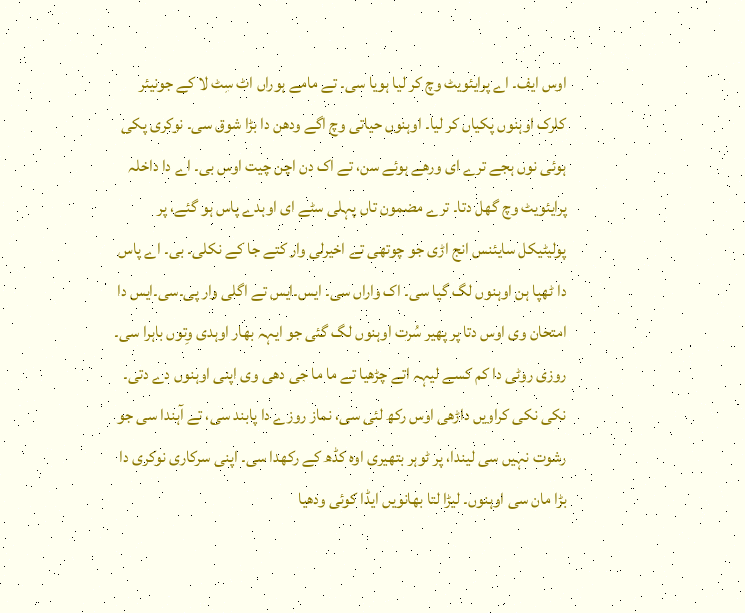اوس ایف۔ اے پرایئویٹ وچ کر لیا ہویا سی۔ تے مامے ہوراں اٹ سِٹ لا کے جونیئر کلرک اوہنوں پکیاں کر لیا۔ اوہنوں حیاتی وچ اگے ودھن دا بڑا شوق سی۔ نوکری پکی ہوئی نوں ہجے ترے ای ورھے ہوئے سن، تے اک دن اچن چیت اوس بی۔ اے دا داخلہ پرایئویٹ وچ گھل دتا۔ ترے مضمون تاں پہلی سٹے ای اوہدے پاس ہو گئے، پر پولیٹیکل سایئنس انج اڑی جو چوتھی تے اخیرلی وار کتے جا کے نکلی۔ بی۔ اے پاس دا ٹھپا ہن اوہنوں لگ گیا سی۔ اک واراں سی۔ ایس۔ایس تے اگلی وار پی۔سی۔ایس دا امتحان وی اوس دتا پر پھیر سُرت اوہنوں لگ گئی جو ایہہ بھار اوہدی وِتوں باہرا سی۔ روزی روٹی دا کم کسے لیہہ اتے چڑھیا تے ما ما جی دھی وی اپنی اوہنوں دے دتی۔ نکی نکی کراویں داڑھی اوس رکھ لئی سی، نماز روزے دا پابند سی، تے آہندا سی جو رشوت نہیں سی لیندا، پر ٹوہر بتھیری اوہ کڈھ کے رکھدا سی۔ اپنی سرکاری نوکری دا بڑا مان سی اوہنوں۔ لیڑا لتا بھانویں ایڈا کوئی ودھیا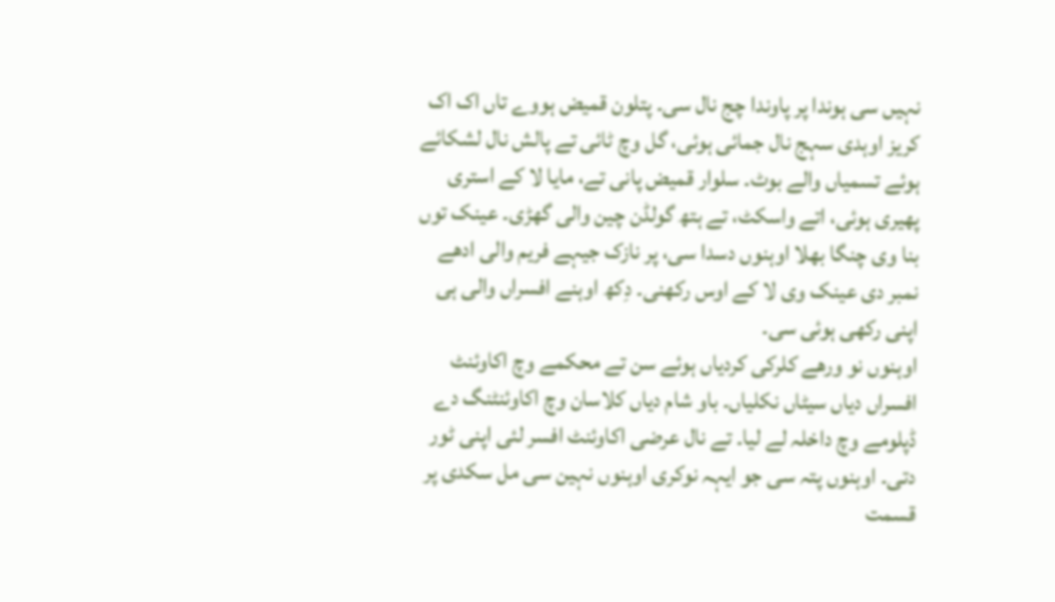نہیں سی ہوندا پر پاوندا چج نال سی۔ پتلون قمیض ہووے تاں اک اک کریز اوہدی سہج نال جمائی ہوئی، گل وچ ٹائی تے پالش نال لشکائے ہوئے تسمیاں والے بوٹ۔ سلوار قمیض پانی تے، مایا لا کے استری پھیری ہوئی، اتے واسکٹ، تے ہتھ گولڈن چین والی گھڑی۔ عینک توں بنا وی چنگا بھلا اوہنوں دسدا سی، پر نازک جیہے فریم والی ادھے نمبر دی عینک وی لا کے اوس رکھنی۔ دِکھ اوہنے افسراں والی ہی اپنی رکھی ہوئی سی۔
اوہنوں نو ورھے کلرکی کردیاں ہوئے سن تے محکمے وچ اکاوئنٹ افسراں دیاں سیٹاں نکلیاں۔ باو شام دیاں کلاسان وچ اکاوئنٹنگ دے ڈپلومے وچ داخلہ لے لیا۔ تے نال عرضی اکاوئنٹ افسر لئی اپنی ٹور دتی۔ اوہنوں پتہ سی جو ایہہ نوکری اوہنوں نہین سی مل سکدی پر قسمت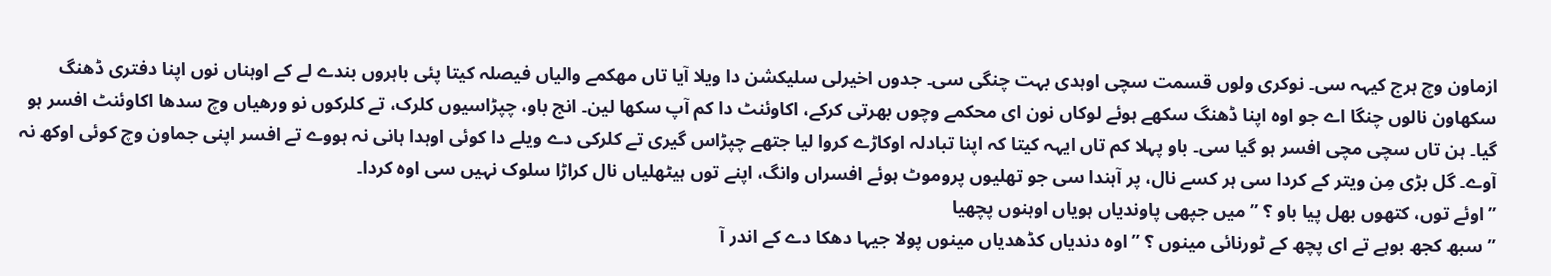ازماون وچ ہرج کیہہ سی۔ نوکری ولوں قسمت سچی اوہدی بہت چنگی سی۔ جدوں اخیرلی سلیکشن دا ویلا آیا تاں مھکمے والیاں فیصلہ کیتا پئی باہروں بندے لے کے اوہناں نوں اپنا دفتری ڈھنگ سکھاون نالوں چنگا اے جو اوہ اپنا ڈھنگ سکھے ہوئے لوکاں نون ای محکمے وچوں بھرتی کرکے، اکاوئنٹ دا کم آپ سکھا لین۔ انج باو، چپڑاسیوں کلرک، تے کلرکوں نو ورھیاں وچ سدھا اکاوئنٹ افسر ہو گیا۔ ہن تاں سچی مچی افسر ہو گیا سی۔ باو پہلا کم تاں ایہہ کیتا کہ اپنا تبادلہ اوکاڑے کروا لیا جتھے چپڑاس گیری تے کلرکی دے ویلے دا کوئی اوہدا ہانی نہ ہووے تے افسر اپنی جماون وچ کوئی اوکھ نہ آوے۔ گل بڑی مِن ویتر کے کردا سی ہر کسے نال، پر آہندا سی جو تھلیوں پروموٹ ہوئے افسراں وانگ، اپنے توں ہیٹھلیاں نال کراڑا سلوک نہیں سی اوہ کردا۔
” اوئے توں، کتھوں بھل پیا باو ؟ ” میں جپھی پاوندیاں ہویاں اوہنوں پچھیا
” سبھ کجھ بوہے تے ای پچھ کے ٹورنائی مینوں ؟ ” اوہ دندیاں کڈھدیاں مینوں پولا جیہا دھکا دے کے اندر آ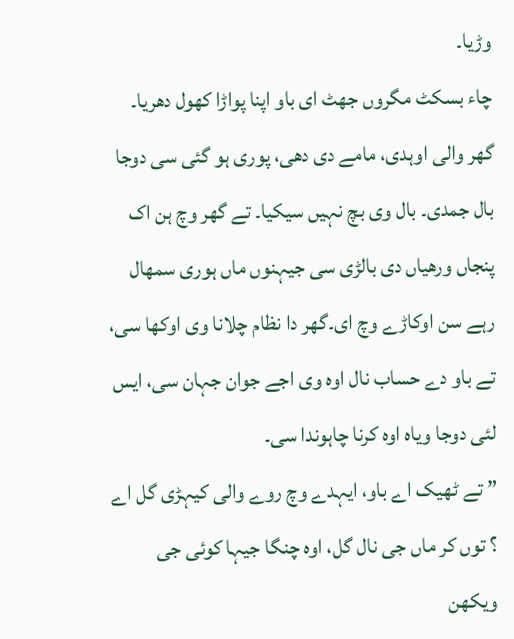وڑیا۔
چاء بسکٹ مگروں جھٹ ای باو اپنا پواڑا کھول دھریا۔
گھر والی اوہدی، مامے دی دھی، پوری ہو گئی سی دوجا بال جمدی۔ بال وی بچ نہیں سیکیا۔ تے گھر وچ ہن اک پنجاں ورھیاں دی بالڑی سی جیہنوں ماں ہوری سمھال رہے سن اوکاڑے وچ ای۔گھر دا نظام چلانا وی اوکھا سی، تے باو دے حساب نال اوہ وی اجے جوان جہان سی، ایس لئی دوجا ویاہ اوہ کرنا چاہوندا سی۔
” تے ٹھیک اے باو، ایہدے وچ روے والی کیہڑی گل اے ؟ توں کر ماں جی نال گل، اوہ چنگا جیہا کوئی جی ویکھن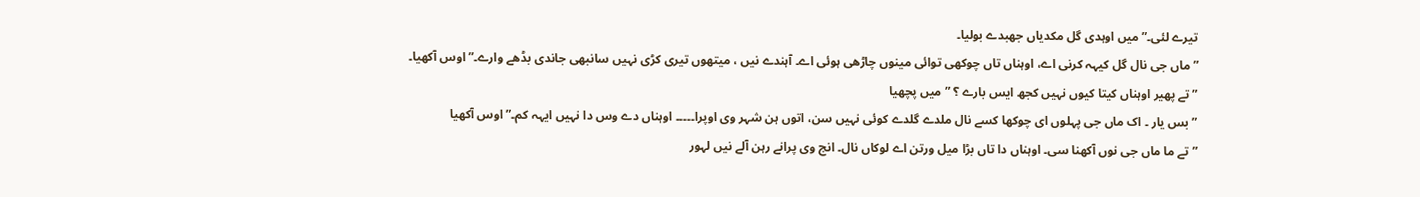تیرے لئی۔” میں اوہدی گل مکدیاں جھبدے بولیا۔
” ماں جی نال گل کیہہ کرنی اے، اوہناں تاں چوکھی توائی مینوں چاڑھی ہوئی اے۔ آہندے نیں ، میتھوں تیری کڑی نہیں سانبھی جاندی بڈھے وارے۔” اوس آکھیا۔
” تے پھیر اوہناں کیتا کیوں نہیں کجھ ایس بارے ؟ ” میں پچھیا
” بس یار ۔ اک ماں جی پہلوں ای چوکھا کسے نال ملدے گلدے کوئی نہیں سن، اتوں ہن شہر وی اوپرا۔۔۔۔۔ اوہناں دے وس دا نہیں ایہہ کم۔” اوس آکھیا
” تے ما ماں جی نوں آکھنا سی۔ اوہناں دا تاں بڑا میل ورتن اے لوکاں نال۔ انج وی پرانے رہن آلے نیں لہور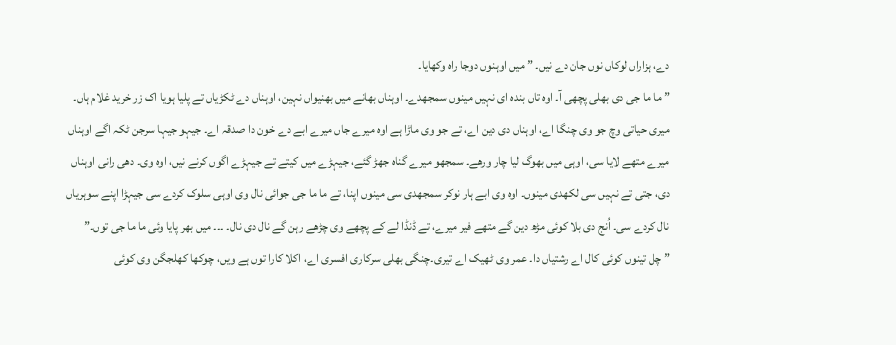دے، ہزاراں لوکاں نوں جان دے نیں۔ ” میں اوہنوں دوجا راہ وکھایا۔
” ما ما جی دی بھلی پچھی آ۔ اوہ تاں بندہ ای نہیں مینوں سمجھدے۔ اوہناں بھانے میں بھنیواں نہین، اوہناں دے ٹکڑیاں تے پلیا ہویا اک زر خرید غلام ہاں۔ میری حیاتی وچ جو وی چنگا اے، اوہناں دی دین اے، تے جو وی ماڑا ہے اوہ میرے جاں میرے ابے دے خون دا صدقہ اے۔ جیہو جیہا سرجن ٹکہ اگے اوہناں میرے متھے لایا سی، اوہی میں بھوگ لیا چار ورھے۔ سمجھو میرے گناہ جھڑ گئے، جیہڑے میں کیتے تے جیہڑے اگوں کرنے نیں، اوہ وی۔ دھی رانی اوہناں دی، جتی تے نہیں سی لکھدی مینوں۔ اوہ وی ابے ہار نوکر سمجھدی سی مینوں اپنا، تے ما ما جی جوائی نال وی اوہی سلوک کردے سی جیہڑا اپنے سوہریاں نال کردے سی۔ اُنج دی بلا کوئی مڑھ دین گے متھے فیر میرے، تے ڈنڈا لے کے پچھے وی چڑھے رہن گے نال دی نال۔ ۔۔۔ میں بھر پایا وئی ما ما جی توں۔”
” چل تینوں کوئی کال اے رشتیاں دا۔ عمر وی ٹھیک اے تیری۔چنگی بھلی سرکاری افسری اے، اکلا کارا توں ہے ویں، چوکھا کھلجگن وی کوئی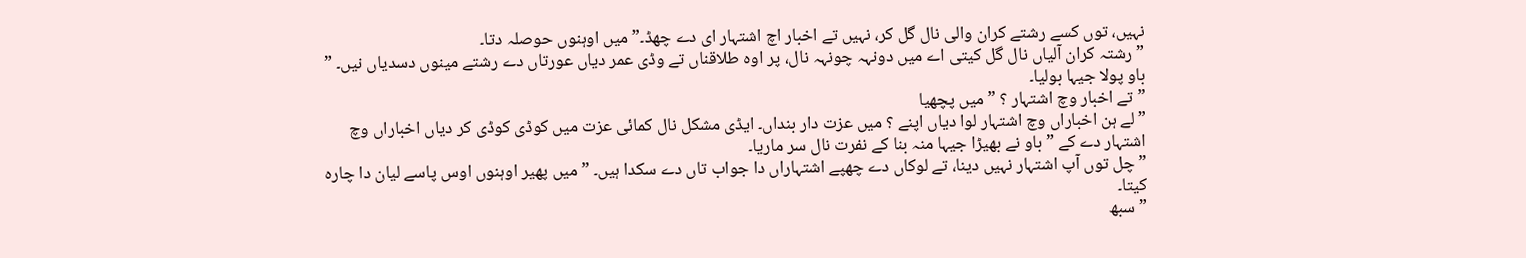نہیں، توں کسے رشتے کران والی نال گل کر، نہیں تے اخبار اچ اشتہار ای دے چھڈ۔” میں اوہنوں حوصلہ دتا۔
” رشتہ کران آلیاں نال گل کیتی اے میں دونہہ چونہہ نال، پر اوہ طلاقناں تے وڈی عمر دیاں عورتاں دے رشتے مینوں دسدیاں نیں۔ ” باو پولا جیہا بولیا۔
” تے اخبار وچ اشتہار ؟ ” میں پچھیا
” لے ہن اخباراں وچ اشتہار لوا دیاں اپنے ؟ میں عزت دار بنداں۔ ایڈی مشکل نال کمائی عزت میں کوڈی کوڈی کر دیاں اخباراں وچ اشتہار دے کے ” باو نے بھیڑا جیہا منہ بنا کے نفرت نال سر ماریا۔
” چل توں آپ اشتہار نہیں دینا، تے لوکاں دے چھپے اشتہاراں دا جواب تاں دے سکدا ہیں۔ ” میں پھیر اوہنوں اوس پاسے لیان دا چارہ کیتا۔
” سبھ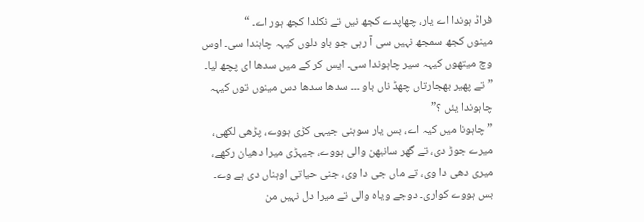فراڈ ہوندا اے یار، چھاپدے کجھ نیں تے نکلدا کجھ ہور اے۔ “
مینوں کجھ سمجھ نہیں سی آ رہی جو باو دلوں کیہہ چاہندا سی۔ اوس وچ میتھوں کیہہ سیر چاہوندا سی۔ ایس کر کے میں سدھا ای پچھ لیا۔
” تے پھیر بھجارتاں چھڈ ناں باو ۔۔۔ سدھا سدھا دس مینوں توں کیہہ چاہوندا یئں ؟”
” چاہونا میں کیہ اے، بس یار سوہنی جیہی کڑی ہووے، پڑھی لکھی، میرے جوڑ دی، تے گھر سانبھن والی ہووے، جیہڑی میرا دھیان رکھے، میری دھی دا وی، تے ماں جی دا وی، جنی حیاتی اوہناں دی ہے وے۔ بس ہووے کواری۔ دوجے ویاہ والی تے میرا دل نہیں من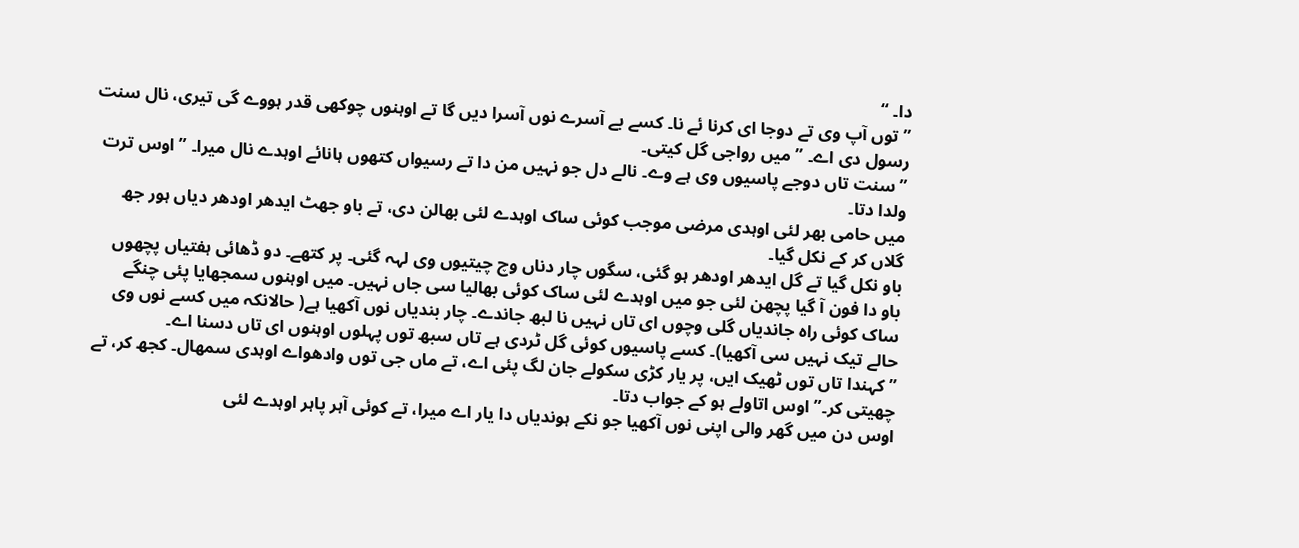دا۔ “
” توں آپ وی تے دوجا ای کرنا ئے نا۔ کسے بے آسرے نوں آسرا دیں گا تے اوہنوں چوکھی قدر ہووے گی تیری، نال سنت رسول دی اے۔ ” میں رواجی گل کیتی۔
” سنت تاں دوجے پاسیوں وی ہے وے۔ نالے دل جو نہیں من دا تے رسیواں کتھوں ہانائے اوہدے نال میرا۔ ” اوس ترت ولدا دتا۔
میں حامی بھر لئی اوہدی مرضی موجب کوئی ساک اوہدے لئی بھالن دی، تے باو جھٹ ایدھر اودھر دیاں ہور جھ گلاں کر کے نکل گیا۔
باو نکل گیا تے گل ایدھر اودھر ہو گئی، سگوں چار دناں وچ چیتیوں وی لہہ گئی۔ پر کتھے۔ دو ڈھائی ہفتیاں پچھوں باو دا فون آ گیا پچھن لئی جو میں اوہدے لئی ساک کوئی بھالیا سی جاں نہیں۔ میں اوہنوں سمجھایا پئی چنگے ساک کوئی راہ جاندیاں گلی وچوں ای تاں نہیں نا لبھ جاندے۔ چار بندیاں نوں آکھیا ہے( حالانکہ میں کسے نوں وی حالے تیک نہیں سی آکھیا)۔ کسے پاسیوں کوئی گل ٹردی ہے تاں سبھ توں پہلوں اوہنوں ای تاں دسنا اے۔
” کہندا تاں توں ٹھیک ایں، پر یار کڑی سکولے جان لگ پئی اے، تے ماں جی توں وادھواے اوہدی سمھال۔ کجھ کر، تے چھیتی کر۔” اوس اتاولے ہو کے جواب دتا۔
اوس دن میں گھر والی اپنی نوں آکھیا جو نکے ہوندیاں دا یار اے میرا، تے کوئی آہر پاہر اوہدے لئی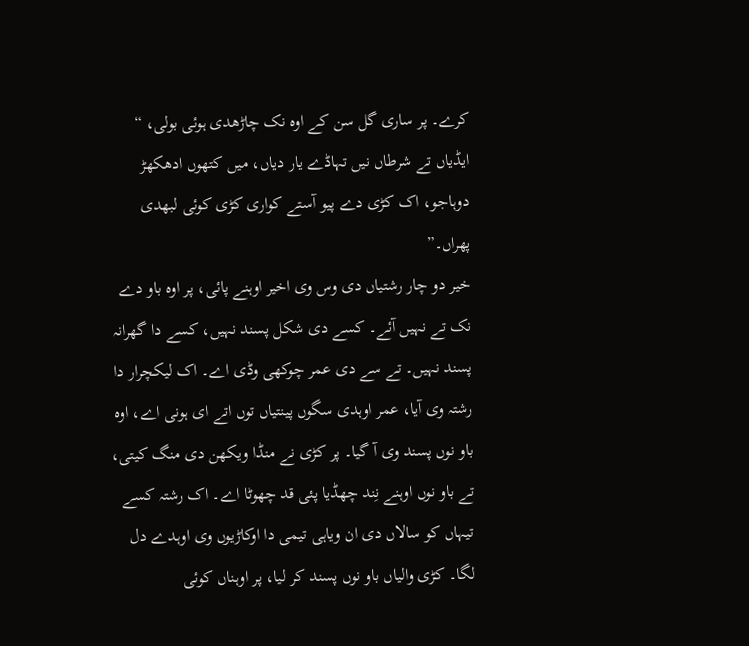کرے۔ پر ساری گل سن کے اوہ نک چاڑھدی ہوئی بولی، “
ایڈیاں تے شرطاں نیں تہاڈے یار دیاں، میں کتھوں ادھکھڑ دوہاجو، اک کڑی دے پیو آستے کواری کڑی کوئی لبھدی پھراں۔”
خیر دو چار رشتیاں دی وس وی اخیر اوہنے پائی، پر اوہ باو دے نک تے نہیں آئے۔ کسے دی شکل پسند نہیں، کسے دا گھرانہ پسند نہیں۔ تے سے دی عمر چوکھی وڈی اے۔ اک لیکچرار دا رشتہ وی آیا، عمر اوہدی سگوں پینتیاں توں اتے ای ہونی اے، اوہ باو نوں پسند وی آ گیا۔ پر کڑی نے منڈا ویکھن دی منگ کیتی، تے باو نوں اوہنے نِند چھڈیا پئی قد چھوٹا اے۔ اک رشتہ کسے تیہاں کو سالاں دی ان ویاہی تیمی دا اوکاڑیوں وی اوہدے دل لگا۔ کڑی والیاں باو نوں پسند کر لیا، پر اوہناں کوئی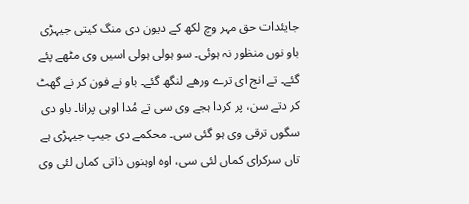جایئدات حق مہر وچ لکھ کے دیون دی منگ کیتی جیہڑی باو نوں منظور نہ ہوئی۔ سو ہولی ہولی اسیں وی مٹھے پئے گئے۔ تے انج ای ترے ورھے لنگھ گئے۔ باو نے فون کر نے گھٹ کر دتے سن، پر کردا ہجے وی سی تے مُدا اوہی پرانا۔ باو دی سگوں ترقی وی ہو گئی سی۔ محکمے دی جیپ جیہڑی ہے تاں سرکرای کماں لئی سی، اوہ اوہنوں ذاتی کماں لئی وی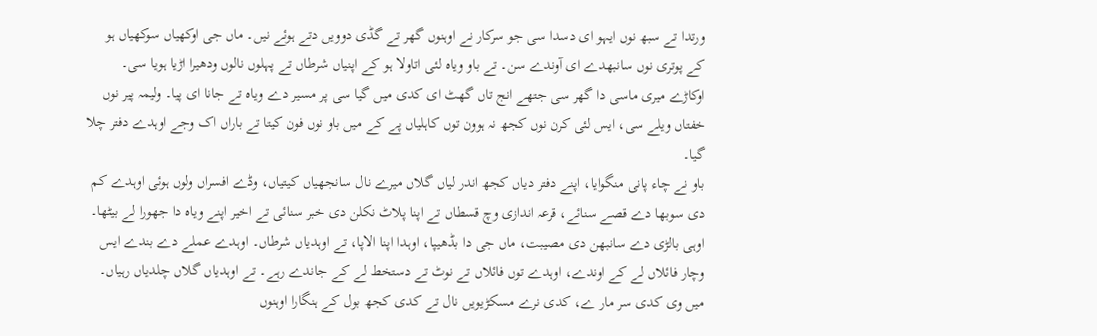ورتدا تے سبھ نوں ایہو ای دسدا سی جو سرکار نے اوہنوں گھر تے گڈی دوویں دتے ہوئے نیں۔ ماں جی اوکھیاں سوکھیاں ہو کے پوتری نوں سانبھدے ای آوندے سن۔ تے باو ویاہ لئی اتاولا ہو کے اپنیاں شرطاں تے پہلوں نالوں ودھیرا اڑیا ہویا سی۔
اوکاڑے میری ماسی دا گھر سی جتھے انج تاں گھٹ ای کدی میں گیا سی پر مسیر دے ویاہ تے جانا ای پیا۔ ولیمہ پیر نوں خفتاں ویلے سی، ایس لئی کرن نوں کجھ نہ ہوون توں کاہلیاں پے کے میں باو نوں فون کیتا تے باراں اک وجے اوہدے دفتر چلا گیا۔
باو نے چاء پانی منگوایا، اپنے دفتر دیاں کجھ اندر لیاں گلاں میرے نال سانجھیاں کیتیاں، وڈے افسراں ولوں ہوئی اوہدے کم دی سوبھا دے قصے سنائے، قرعہ اندازی وچ قسطاں تے اپنا پلاٹ نکلن دی خبر سنائی تے اخیر اپنے ویاہ دا جھورا لے بیٹھا۔ اوہی بالڑی دے سانبھن دی مصیبت، ماں جی دا بڈھیپا، اوہدا اپنا الاپا، تے اوہدیاں شرطاں۔ اوہدے عملے دے بندے ایس وچار فائلاں لے کے اوندے، اوہدے توں فائلاں تے نوٹ تے دستخط لے کے جاندے رہے۔ تے اوہدیاں گلاں چلدیاں رہیاں۔ میں وی کدی سر مار ے، کدی نرے مسکڑیویں نال تے کدی کجھ بول کے ہنگارا اوہنوں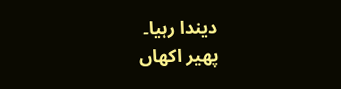دیندا رہیا۔
پھیر اکھاں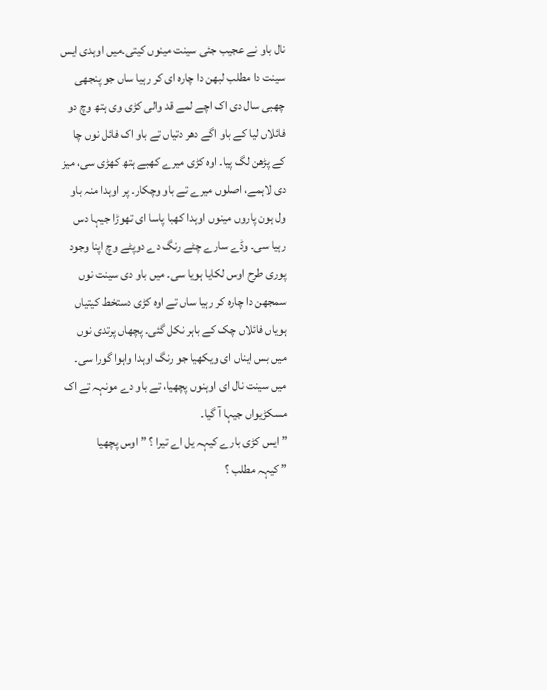نال باو نے عجیب جئی سینت مینوں کیتی۔میں اوہدی ایس سینت دا مطلب لبھن دا چارہ ای کر رہیا ساں جو پنجھی چھبی سال دی اک اچے لمے قد والی کڑی وی ہتھ وچ دو فائلاں لیا کے باو اگے دھر دتیاں تے باو اک فائل نوں چا کے پڑھن لگ پیا۔ اوہ کڑی میرے کھبے ہتھ کھڑی سی، میز دی لاہمے، اصلوں میرے تے باو وچکار۔ پر اوہدا منہ باو ول ہون پاروں مینوں اوہدا کھبا پاسا ای تھوڑا جیہا دس رہیا سی۔ وڈے سارے چٹے رنگ دے دوپٹے وچ اپنا وجود پوری طرح اوس لکایا ہویا سی۔ میں باو دی سینت نوں سمجھن دا چارہ کر رہیا ساں تے اوہ کڑی دستخط کیتیاں ہویاں فائلاں چک کے باہر نکل گئی۔ پچھاں پرتدی نوں میں بس ایناں ای ویکھیا جو رنگ اوہدا واہوا گورا سی۔
میں سینت نال ای اوہنوں پچھیا، تے باو دے مونہہ تے اک مسکڑیواں جیہا آ گیا۔
” ایس کڑی بارے کیہہ یل اے تیرا ؟ ” اوس پچھیا
” کیہہ مطلب ؟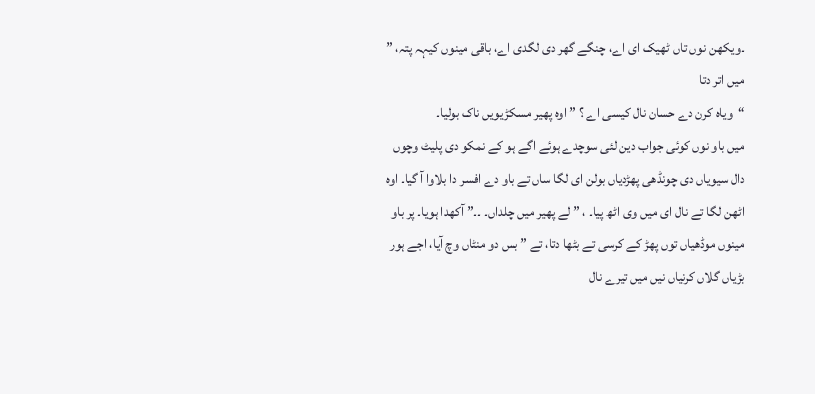۔ویکھن نوں تاں ٹھیک ای اے، چنگے گھر دی لگدی اے، باقی مینوں کیہہ پتہ، ” میں اتر دتا
“ویاہ کرن دے حسان نال کیسی اے ؟ ” اوہ پھیر مسکڑیویں ناک بولیا۔
میں باو نوں کوئی جواب دین لئی سوچدے ہوئے اگے ہو کے نمکو دی پلیٹ وچوں دال سیویاں دی چونڈھی پھڑدیاں بولن ای لگا ساں تے باو دے افسر دا بلاوا آ گیا۔ اوہ اٹھن لگا تے نال ای میں وی اٹھ پیا۔ ، ” لے پھیر میں چلداں۔ ۔۔” آکھدا ہویا۔ پر باو مینوں موڈھیاں توں پھڑ کے کرسی تے بٹھا دتا، تے ” بس دو منٹاں وچ آیا، اجے ہور بڑیاں گلاں کرنیاں نیں میں تیرے نال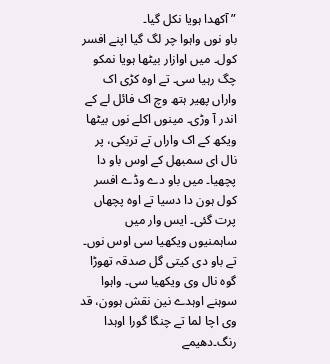” آکھدا ہویا نکل گیا۔
باو نوں واہوا چر لگ گیا اپنے افسر کول۔ میں اوازار بیٹھا ہویا نمکو چگ رہیا سی۔ تے اوہ کڑی اک واراں پھیر ہتھ وچ اک فائل لے کے اندر آ وڑی۔ مینوں اکلے نوں بیٹھا ویکھ کے اک واراں تے تربکی، پر نال ای سمبھل کے اوس باو دا پچھیا۔ میں باو دے وڈے افسر کول ہون دا دسیا تے اوہ پچھاں پرت گئی۔ ایس وار میں ساہمنیوں ویکھیا سی اوس نوں۔ تے باو دی کیتی گل صدقہ تھوڑا گوہ نال وی ویکھیا سی۔ واہوا سوہنے اوہدے نین نقش ہوون، قد وی اچا لما تے چنگا گورا اوہدا رنگ۔دھیمے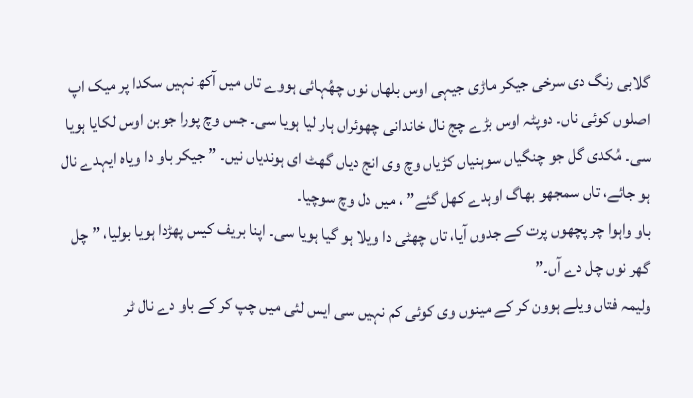گلابی رنگ دی سرخی جیکر ماڑی جیہی اوس بلھاں نوں چھُہائی ہووے تاں میں آکھ نہیں سکدا پر میک اپ اصلوں کوئی ناں۔ دوپٹہ اوس بڑے چج نال خاندانی چھوئراں ہار لیا ہویا سی۔ جس وچ پورا جوبن اوس لکایا ہویا سی۔ مُکدی گل جو چنگیاں سوہنیاں کڑیاں وچ وی انج دیاں گھٹ ای ہوندیاں نیں۔ ” جیکر باو دا ویاہ ایہدے نال ہو جائے، تاں سمجھو بھاگ اوہدے کھل گئے” ، میں دل وچ سوچیا۔
باو واہوا چر پچھوں پرت کے جدوں آیا، تاں چھٹی دا ویلا ہو گیا ہویا سی۔ اپنا بریف کیس پھڑدا ہویا بولیا، ” چل گھر نوں چل دے آں۔”
ولیمہ فتاں ویلے ہوون کر کے مینوں وی کوئی کم نہیں سی ایس لئی میں چپ کر کے باو دے نال ٹر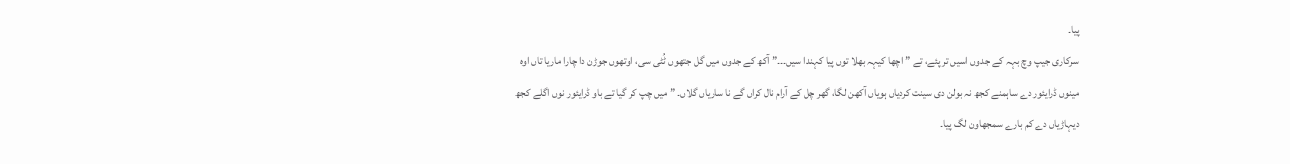پیا۔
سرکاری جیپ وچ بہہ کے جدوں اسیں تر پئے، تے ” اچھا کیہہ بھلا توں پیا کہندا سیں۔۔۔” آکھ کے جدوں میں گل جتھوں ٹُٹی سی، اوتھوں جوڑن دا چارا ماریا تاں اوہ مینوں ڈرایئور دے ساہمنے کجھ نہ بولن دی سینت کردیاں ہویاں آکھن لگا، گھر چل کے آرام نال کراں گے نا ساریاں گلاں۔ ” میں چپ کر گیا تے باو ڈرایئور نوں اگلے کجھ دیہاڑیاں دے کم بارے سمجھاون لگ پیا۔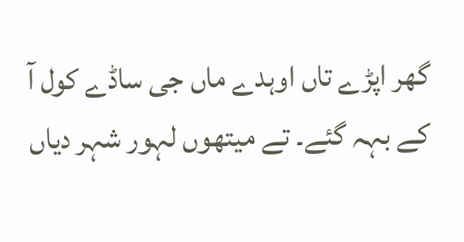گھر اپڑے تاں اوہدے ماں جی ساڈے کول آ کے بہہ گئے۔ تے میتھوں لہور شہر دیاں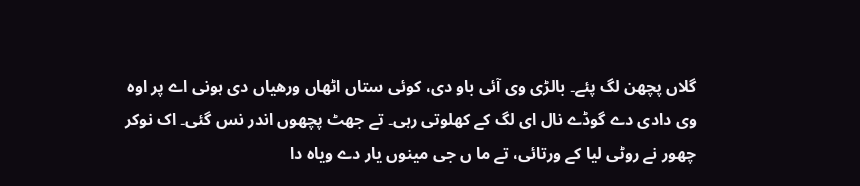گلاں پچھن لگ پئے۔ بالڑی وی آئی باو دی، کوئی ستاں اٹھاں ورھیاں دی ہونی اے پر اوہ وی دادی دے گوڈے نال ای لگ کے کھلوتی رہی۔ تے جھٹ پچھوں اندر نس گئی۔ اک نوکر چھور نے روٹی لیا کے ورتائی، تے ما ں جی مینوں یار دے ویاہ دا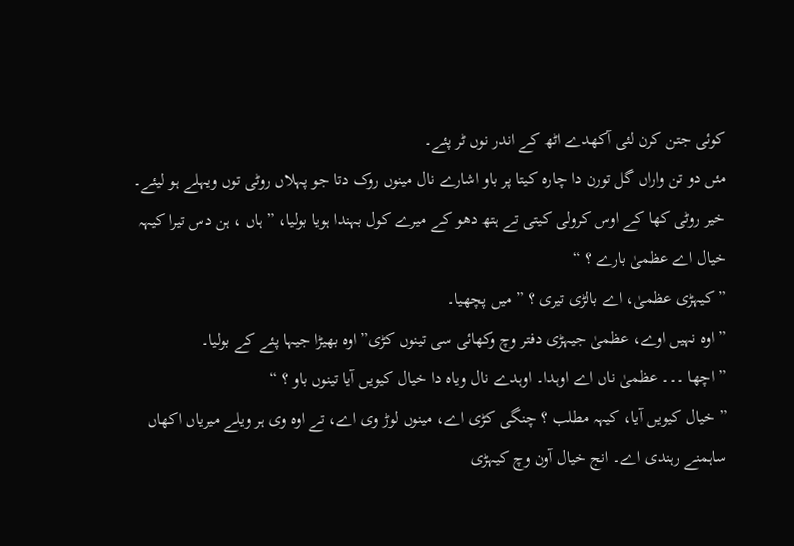کوئی جتن کرن لئی آکھدے اٹھ کے اندر نوں ٹر پئے۔
مئں دو تن واراں گل تورن دا چارہ کیتا پر باو اشارے نال مینوں روک دتا جو پہلاں روٹی توں ویہلے ہو لیئے۔ خیر روٹی کھا کے اوس کرولی کیتی تے ہتھ دھو کے میرے کول بہندا ہویا بولیا، ” ہاں ، ہن دس تیرا کیہہ خیال اے عظمیٰ بارے ؟ “
” کیہڑی عظمیٰ، اے بالڑی تیری ؟ ” میں پچھیا۔
” اوہ نہیں اوے، عظمیٰ جیہڑی دفتر وچ وکھائی سی تینوں کڑی” اوہ بھیڑا جیہا پئے کے بولیا۔
” اچھا ۔۔۔ عظمیٰ ناں اے اوہدا۔ اوہدے نال ویاہ دا خیال کیویں آیا تینوں باو ؟ “
” خیال کیویں آیا، کیہہ مطلب ؟ چنگی کڑی اے، مینوں لوڑ وی اے، تے اوہ وی ہر ویلے میریاں اکھاں ساہمنے رہندی اے۔ انج خیال آون وچ کیہڑی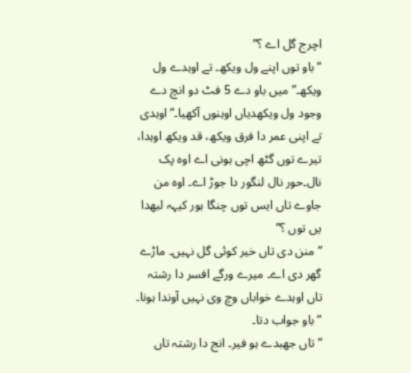اچرج گل اے ؟”
” باو توں اپنے ول ویکھ۔ تے اوہدے ول ویکھ۔” میں باو دے 5 فٹ دو انچ دے وجود ول ویکھدیاں اوہنوں آکھیا۔” اوہدی تے اپنی عمر دا فرق ویکھ، قد ویکھ اوہدا، تیرے توں گٹھ اچی ہونی اے اوہ پک نال۔حور نال لنگور دا جوڑ اے۔ اوہ من جاوے تاں ایس توں چنگا ہور کیہہ لبھدا یں توں ؟”
” منن دی تاں خیر کوئی گل نہیں۔ ماڑے گھر دی اے۔ میرے ورگے افسر دا رشتہ تاں اوہدے خواباں وچ وی نہیں آوندا ہونا۔ ” باو جواب دتا۔
” تاں جھبدے ہو فیر۔ انج دا رشتہ تاں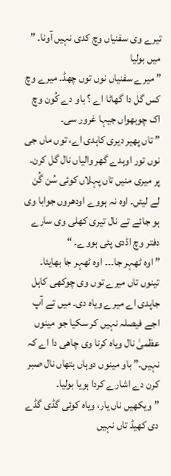تیرے وی سفنیاں وچ کدی نہیں آونا۔ ” میں بولیا
” میرے سفنیاں نوں توں چھڈ۔ میرے وچ کس گل دا گھاٹا اے ؟ باو دے کُون وچ اک چوبھواں جیہا غرور سی۔
” تاں پھیر دیری کاہدی اے، توں ماں جی نوں تور اوہدے گھر والیاں نال گل کرن۔ پر میری منیں تاں پہلاں کوئی سُن گُن لے لیئں۔ اوہ نہ ہووے اودھروں جوابا وی ہو جائے تے نال تیری کھلی وی سارے دفتر وچ اڈدی پئی ہووے۔ “
” اوہ ٹھہر جا۔۔۔ اوہ ٹھہر جا بھایئا۔ تینوں تاں میرے توں وی چوکھی کاہل جاپدی اے میرے ویاہ دی۔ میں تے آپ اجے فیصلہ نہیں کر سکیا جو مینوں عظمیٰ نال ویاہ کرنا وی چاھی دا اے کہ نہیں۔” باو مینوں دوہاں ہتھاں نال صبر کرن دے اشارے کردا ہویا بولیا۔
” ویکھیں ناں یار، ویاہ کوئی گڈی گڈے دی کھیڈ تاں نہیں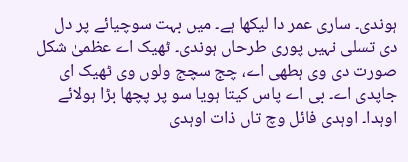ہوندی۔ ساری عمر دا لیکھا ہے۔ میں بہت سوچیائے پر دل دی تسلی نہیں پوری طرحاں ہوندی۔ ٹھیک اے عظمیٰ شکل صورت دی وی ہطھی اے، چج سچج ولوں وی ٹھیک ای جاپدی اے۔ بی اے پاس کیتا ہویا سو پر پچھا بڑا ہولائے اوہدا۔ اوہدی فائل وچ تاں ذات اوہدی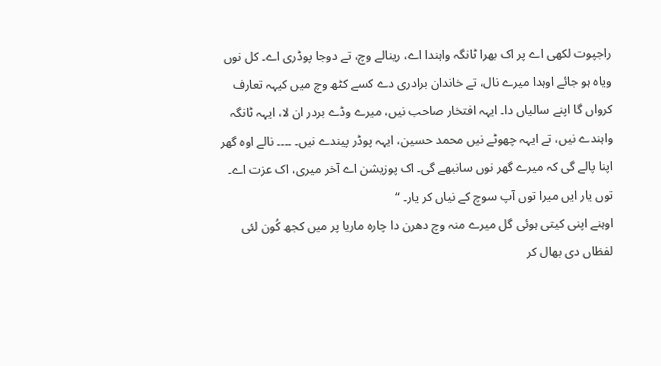راجپوت لکھی اے پر اک بھرا ٹانگہ واہندا اے، رینالے وچ، تے دوجا پوڈری اے۔ کل نوں ویاہ ہو جائے اوہدا میرے نال، تے خاندان برادری دے کسے کٹھ وچ میں کیہہ تعارف کرواں گا اپنے سالیاں دا۔ ایہہ افتخار صاحب نیں، میرے وڈے بردر ان لا، ایہہ ٹانگہ واہندے نیں، تے ایہہ چھوٹے نیں محمد حسین، ایہہ پوڈر پیندے نیں۔ ۔۔۔۔ نالے اوہ گھر اپنا پالے گی کہ میرے گھر نوں سانبھے گی۔ اک پوزیشن اے آخر میری، اک عزت اے۔ توں یار ایں میرا توں آپ سوچ کے نیاں کر یار۔ “
اوہنے اپنی کیتی ہوئی گل میرے منہ وچ دھرن دا چارہ ماریا پر میں کجھ کُون لئی لفظاں دی بھال کر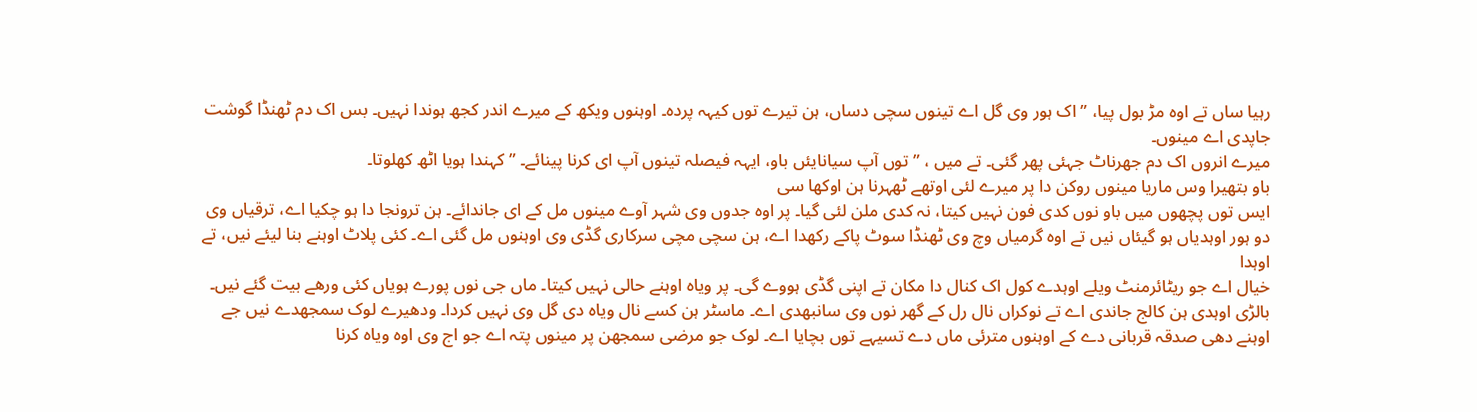رہیا ساں تے اوہ مڑ بول پیا، ” اک ہور وی گل اے تینوں سچی دساں، ہن تیرے توں کیہہ پردہ۔ اوہنوں ویکھ کے میرے اندر کجھ ہوندا نہیں۔ بس اک دم ٹھنڈا گوشت جاپدی اے مینوں۔
میرے انروں اک دم جھرناٹ جہئی پھر گئی۔ تے میں ، ” توں آپ سیانایئں باو، ایہہ فیصلہ تینوں آپ ای کرنا پینائے۔ ” کہندا ہویا اٹھ کھلوتا۔
باو بتھیرا وس ماریا مینوں روکن دا پر میرے لئی اوتھے ٹھہرنا ہن اوکھا سی
ایس توں پچھوں میں باو نوں کدی فون نہیں کیتا، نہ کدی ملن لئی گیا۔ پر اوہ جدوں وی شہر آوے مینوں مل کے ای جاندائے۔ ہن ترونجا دا ہو چکیا اے، ترقیاں وی دو ہور اوہدیاں ہو گیئاں نیں تے اوہ گرمیاں وچ وی ٹھنڈا سوٹ پاکے رکھدا اے، ہن سچی مچی سرکاری گڈی وی اوہنوں مل گئی اے۔ کئی پلاٹ اوہنے بنا لیئے نیں، تے اوہدا
خیال اے جو ریٹائرمنٹ ویلے اوہدے کول اک کنال دا مکان تے اپنی گڈی ہووے گی۔ پر ویاہ اوہنے حالی نہیں کیتا۔ ماں جی نوں پورے ہویاں کئی ورھے بیت گئے نیں۔ بالڑی اوہدی ہن کالج جاندی اے تے نوکراں نال رل کے گھر نوں وی سانبھدی اے۔ ماسٹر ہن کسے نال ویاہ دی گل وی نہیں کردا۔ ودھیرے لوک سمجھدے نیں جے اوہنے دھی صدقہ قربانی دے کے اوہنوں مترئی ماں دے تسیہے توں بچایا اے۔ لوک جو مرضی سمجھن پر مینوں پتہ اے جو اج وی اوہ ویاہ کرنا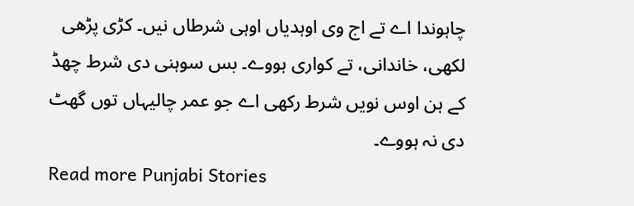چاہوندا اے تے اج وی اوہدیاں اوہی شرطاں نیں۔ کڑی پڑھی لکھی، خاندانی، تے کواری ہووے۔ بس سوہنی دی شرط چھڈ کے ہن اوس نویں شرط رکھی اے جو عمر چالیہاں توں گھٹ دی نہ ہووے۔
Read more Punjabi Stories